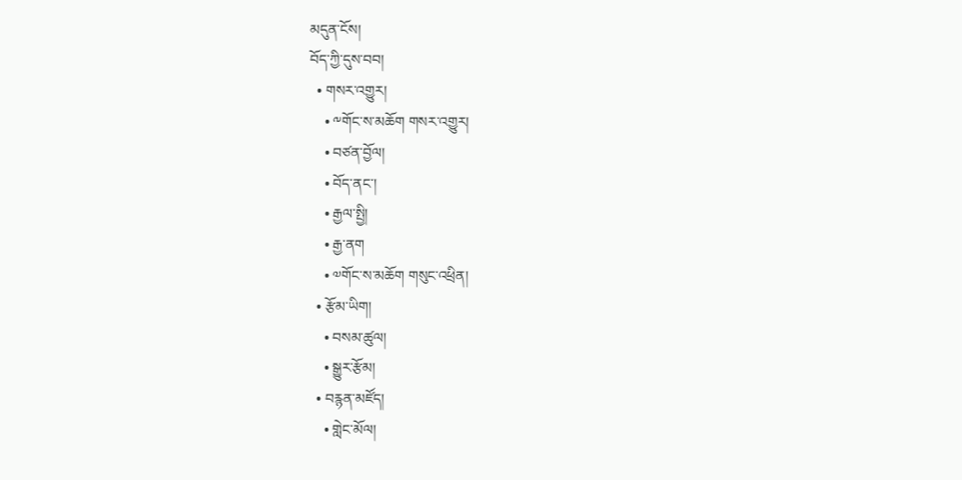མདུན་ངོས།
བོད་ཀྱི་དུས་བབ།
  • གསར་འགྱུར།
    • ༸གོང་ས་མཆོག གསར་འགྱུར།
    • བཙན་བྱོལ།
    • བོད་ནང་།
    • རྒྱལ་སྤྱི།
    • རྒྱ་ནག
    • ༧གོང་ས་མཆོག གསུང་འཕྲིན།
  • རྩོམ་ཡིག།
    • བསམ་ཚུལ།
    • སྒྱུར་རྩོམ།
  • བརྙན་མཛོད།
    • གླེང་མོལ།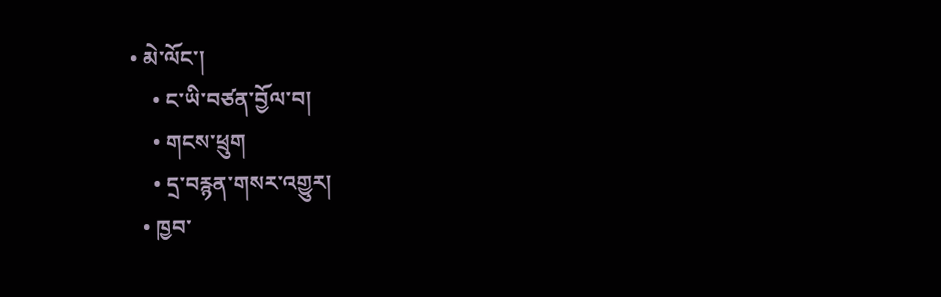• མེ་ལོང་།
    • ང་ཡི་བཙན་བྱོལ་བ།
    • གངས་ཕྲུག
    • དྲ་བརྙན་གསར་འགྱུར།
  • ཁྱབ་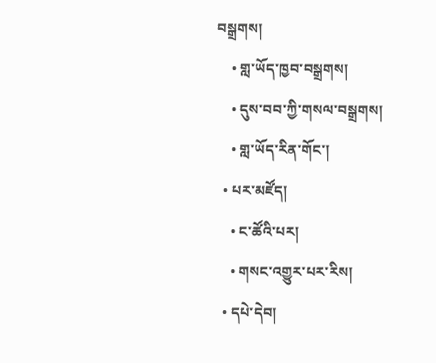བསྒྲགས།
    • གླ་ཡོད་ཁྱབ་བསྒྲགས།
    • དུས་བབ་ཀྱི་གསལ་བསྒྲགས།
    • གླ་ཡོད་རིན་གོང་།
  • པར་མཛོད།
    • ང་ཚོའི་པར།
    • གསང་འགྱུར་པར་རིས།
  • དཔེ་དེབ།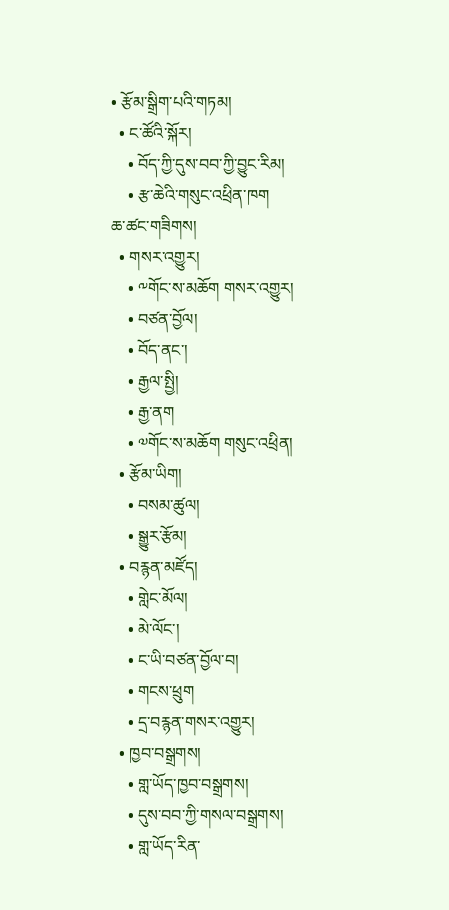• རྩོམ་སྒྲིག་པའི་གཏམ།
  • ང་ཚོའི་སྐོར།
    • བོད་ཀྱི་དུས་བབ་ཀྱི་བྱུང་རིམ།
    • རྩ་ཆེའི་གསུང་འཕྲིན་ཁག
ཆ་ཚང་གཟིགས།
  • གསར་འགྱུར།
    • ༸གོང་ས་མཆོག གསར་འགྱུར།
    • བཙན་བྱོལ།
    • བོད་ནང་།
    • རྒྱལ་སྤྱི།
    • རྒྱ་ནག
    • ༧གོང་ས་མཆོག གསུང་འཕྲིན།
  • རྩོམ་ཡིག།
    • བསམ་ཚུལ།
    • སྒྱུར་རྩོམ།
  • བརྙན་མཛོད།
    • གླེང་མོལ།
    • མེ་ལོང་།
    • ང་ཡི་བཙན་བྱོལ་བ།
    • གངས་ཕྲུག
    • དྲ་བརྙན་གསར་འགྱུར།
  • ཁྱབ་བསྒྲགས།
    • གླ་ཡོད་ཁྱབ་བསྒྲགས།
    • དུས་བབ་ཀྱི་གསལ་བསྒྲགས།
    • གླ་ཡོད་རིན་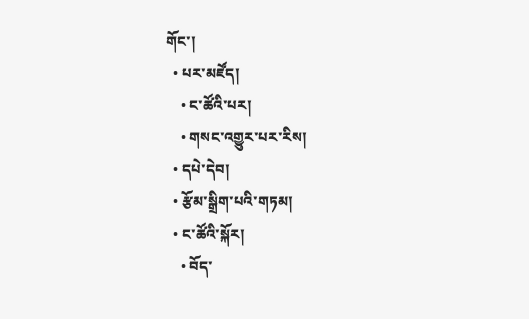གོང་།
  • པར་མཛོད།
    • ང་ཚོའི་པར།
    • གསང་འགྱུར་པར་རིས།
  • དཔེ་དེབ།
  • རྩོམ་སྒྲིག་པའི་གཏམ།
  • ང་ཚོའི་སྐོར།
    • བོད་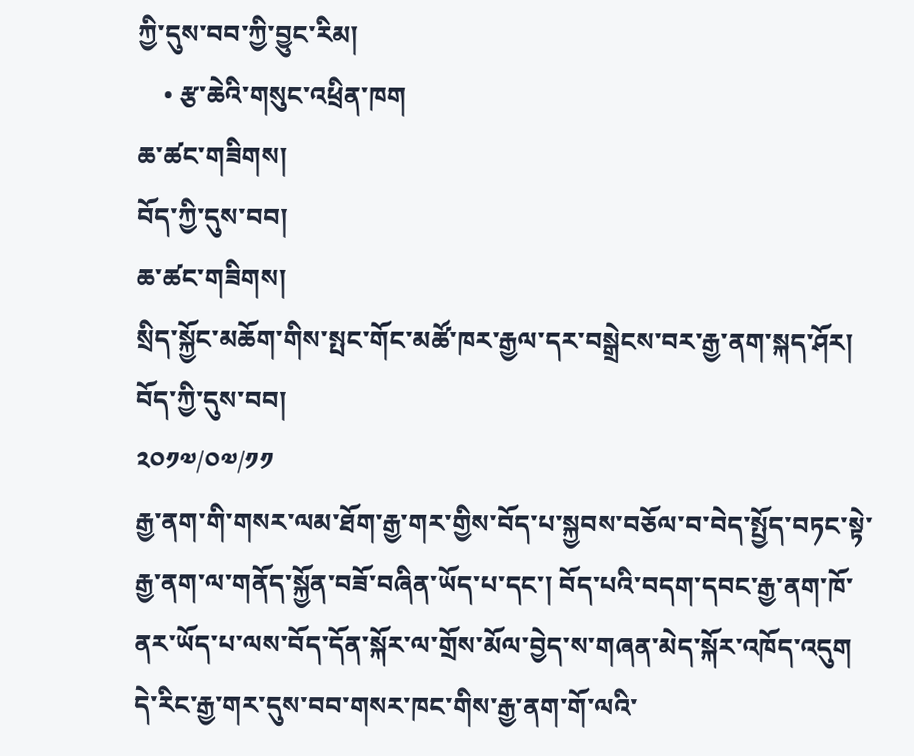ཀྱི་དུས་བབ་ཀྱི་བྱུང་རིམ།
    • རྩ་ཆེའི་གསུང་འཕྲིན་ཁག
ཆ་ཚང་གཟིགས།
བོད་ཀྱི་དུས་བབ།
ཆ་ཚང་གཟིགས།
སྲིད་སྐྱོང་མཆོག་གིས་སྤང་གོང་མཚོ་ཁར་རྒྱལ་དར་བསྒྲེངས་བར་རྒྱ་ནག་སྐད་ཤོར།
བོད་ཀྱི་དུས་བབ།
༢༠༡༧/༠༧/༡༡
རྒྱ་ནག་གི་གསར་ལམ་ཐོག་རྒྱ་གར་གྱིས་བོད་པ་སྐྱབས་བཅོལ་བ་བེད་སྤྱོད་བཏང་སྟེ་རྒྱ་ནག་ལ་གནོད་སྐྱོན་བཟོ་བཞིན་ཡོད་པ་དང་། བོད་པའི་བདག་དབང་རྒྱ་ནག་ཁོ་ནར་ཡོད་པ་ལས་བོད་དོན་སྐོར་ལ་གྲོས་མོལ་བྱེད་ས་གཞན་མེད་སྐོར་འཁོད་འདུག
དེ་རིང་རྒྱ་གར་དུས་བབ་གསར་ཁང་གིས་རྒྱ་ནག་གོ་ལའི་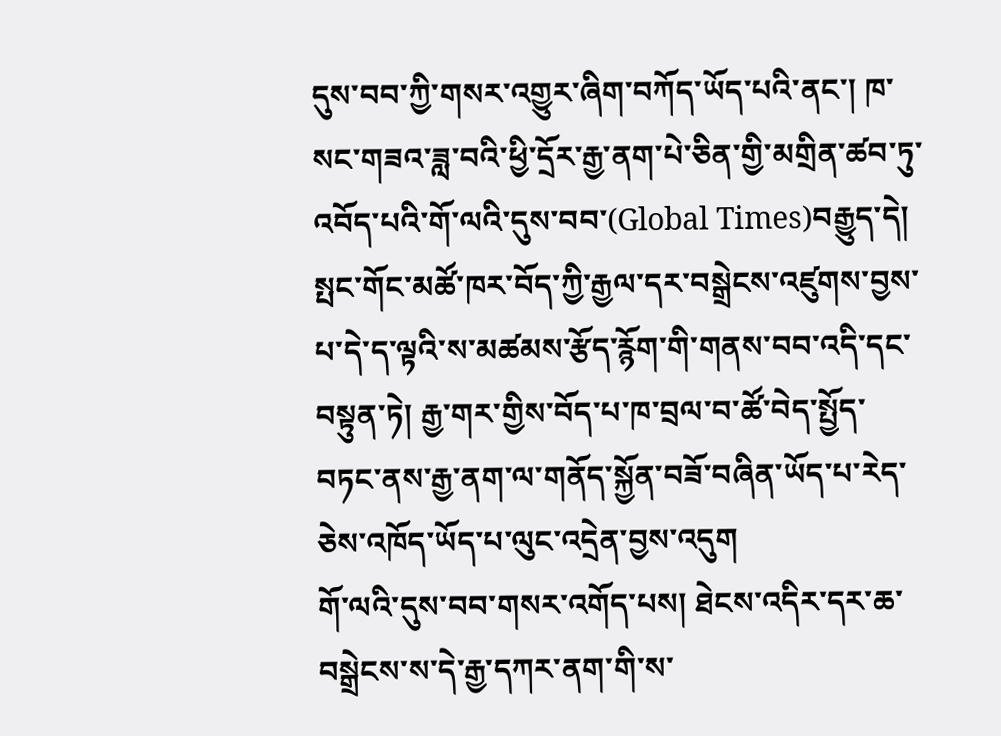དུས་བབ་ཀྱི་གསར་འགྱུར་ཞིག་བཀོད་ཡོད་པའི་ནང་། ཁ་སང་གཟའ་ཟླ་བའི་ཕྱི་དྲོར་རྒྱ་ནག་པེ་ཅིན་གྱི་མགྲིན་ཚབ་ཏུ་འབོད་པའི་གོ་ལའི་དུས་བབ་(Global Times)བརྒྱུད་དེ། སྤང་གོང་མཚོ་ཁར་བོད་ཀྱི་རྒྱལ་དར་བསྒྲེངས་འཛུགས་བྱས་པ་དེ་ད་ལྟའི་ས་མཚམས་རྩོད་རྙོག་གི་གནས་བབ་འདི་དང་བསྟུན་ཏེ། རྒྱ་གར་གྱིས་བོད་པ་ཁ་བྲལ་བ་ཚོ་བེད་སྤྱོད་བཏང་ནས་རྒྱ་ནག་ལ་གནོད་སྐྱོན་བཟོ་བཞིན་ཡོད་པ་རེད་ཅེས་འཁོད་ཡོད་པ་ལུང་འདྲེན་བྱས་འདུག
གོ་ལའི་དུས་བབ་གསར་འགོད་པས། ཐེངས་འདིར་དར་ཆ་བསྒྲེངས་ས་དེ་རྒྱ་དཀར་ནག་གི་ས་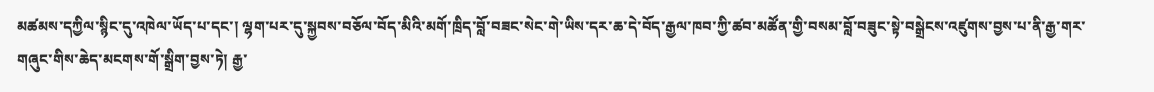མཚམས་དཀྱིལ་སྙིང་དུ་འཁེལ་ཡོད་པ་དང་། ལྷག་པར་དུ་སྐྱབས་བཅོལ་བོད་མིའི་མགོ་ཁྲིད་བློ་བཟང་སེང་གེ་ཡིས་དར་ཆ་དེ་བོད་རྒྱལ་ཁབ་ཀྱི་ཚབ་མཚོན་གྱི་བསམ་བློ་བཟུང་སྟེ་བསྒྲེངས་འཛུགས་བྱས་པ་ནི་རྒྱ་གར་གཞུང་གིས་ཆེད་མངགས་གོ་སྒྲིག་བྱས་ཏེ། རྒྱ་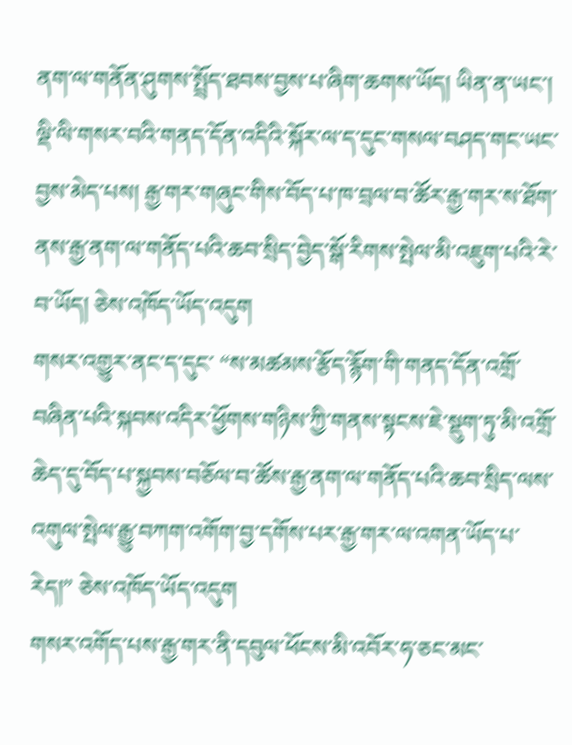ནག་ལ་གནོན་ཤུགས་སྤྲོད་ཐབས་བྱས་པ་ཞིག་ཆགས་ཡོད། ཡིན་ན་ཡང་། ལྡི་ལི་གསར་བའི་གནད་དོན་འདིའི་སྐོར་ལ་ད་དུང་གསལ་བཤད་གང་ཡང་བྱས་མེད་པས། རྒྱ་གར་གཞུང་གིས་བོད་པ་ཁ་བྲལ་བ་ཚོར་རྒྱ་གར་ས་ཐོག་ནས་རྒྱ་ནག་ལ་གནོད་པའི་ཆབ་སྲིད་བྱེད་སྒོ་རིགས་སྤེལ་མི་འཇུག་པའི་རེ་བ་ཡོད། ཅེས་འཁོད་ཡོད་འདུག
གསར་འགྱུར་ནང་ད་དུང་ “ས་མཚམས་རྩོད་རྙོག་གི་གནད་དོན་འགྲོ་བཞིན་པའི་སྐབས་འདིར་ཕྱོགས་གཉིས་ཀྱི་གནས་སྟངས་ཇེ་སྡུག་ཏུ་མི་འགྲོ་ཆེད་དུ་བོད་པ་སྐྱབས་བཅོལ་བ་ཚོས་རྒྱ་ནག་ལ་གནོད་པའི་ཆབ་སྲིད་ལས་འགུལ་སྤེལ་རྒྱུ་བཀག་འགོག་བྱ་དགོས་པར་རྒྱ་གར་ལ་འགན་ཡོད་པ་རེད།” ཅེས་འཁོད་ཡོད་འདུག
གསར་འགོད་པས་རྒྱ་གར་ནི་དབུལ་ཕོངས་མི་འབོར་ཧ་ཅང་མང་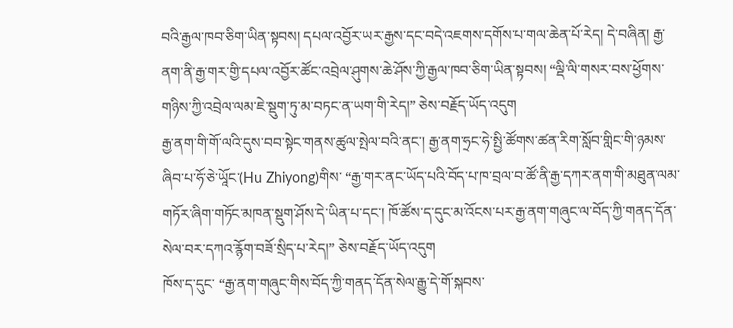བའི་རྒྱལ་ཁབ་ཅིག་ཡིན་སྟབས། དཔལ་འབྱོར་ཡར་རྒྱས་དང་བདེ་འཇགས་དགོས་པ་གལ་ཆེན་པོ་རེད། དེ་བཞིན། རྒྱ་ནག་ནི་རྒྱ་གར་གྱི་དཔལ་འབྱོར་ཚོང་འབྲེལ་ཤུགས་ཆེ་ཤོས་ཀྱི་རྒྱལ་ཁབ་ཅིག་ཡིན་སྟབས། “ལྡི་ལི་གསར་བས་ཕྱོགས་གཉིས་ཀྱི་འབྲེལ་ལམ་ཇེ་སྡུག་ཏུ་མ་བཏང་ན་ཡག་གི་རེད།” ཅེས་བརྗོད་ཡོད་འདུག
རྒྱ་ནག་གི་གོ་ལའི་དུས་བབ་སྟེང་གནས་ཚུལ་སྤེལ་བའི་ནང་། རྒྱ་ནག་ཧྲང་ཧེ་སྤྱི་ཚོགས་ཚན་རིག་སློབ་གླིང་གི་ཉམས་ཞིབ་པ་ཧོ་ཅེ་ཡཱོང་(Hu Zhiyong)གིས་ “རྒྱ་གར་ནང་ཡོད་པའི་བོད་པ་ཁ་བྲལ་བ་ཚོ་ནི་རྒྱ་དཀར་ནག་གི་མཐུན་ལམ་གཏོར་ཞིག་གཏོང་མཁན་སྡུག་ཤོས་དེ་ཡིན་པ་དང་། ཁོ་ཚོས་ད་དུང་མ་འོངས་པར་རྒྱ་ནག་གཞུང་ལ་བོད་ཀྱི་གནད་དོན་སེལ་བར་དཀའ་རྙོག་བཟོ་སྲིད་པ་རེད།” ཅེས་བརྗོད་ཡོད་འདུག
ཁོས་ད་དུང་ “རྒྱ་ནག་གཞུང་གིས་བོད་ཀྱི་གནད་དོན་སེལ་རྒྱུ་དེ་གོ་སྐབས་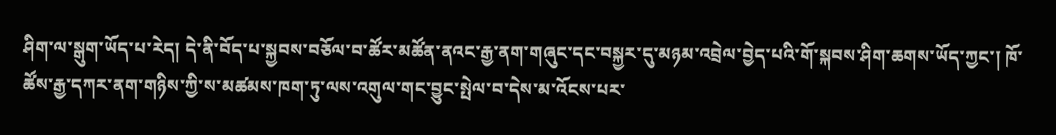ཤིག་ལ་སྒུག་ཡོད་པ་རེད། དེ་ནི་བོད་པ་སྐྱབས་བཅོལ་བ་ཚོར་མཚོན་ནའང་རྒྱ་ནག་གཞུང་དང་བསྐྱར་དུ་མཉམ་འབྲེལ་བྱེད་པའི་གོ་སྐབས་ཤིག་ཆགས་ཡོད་ཀྱང་། ཁོ་ཚོས་རྒྱ་དཀར་ནག་གཉིས་ཀྱི་ས་མཚམས་ཁག་ཏུ་ལས་འགུལ་གང་བྱུང་སྤེལ་བ་དེས་མ་འོངས་པར་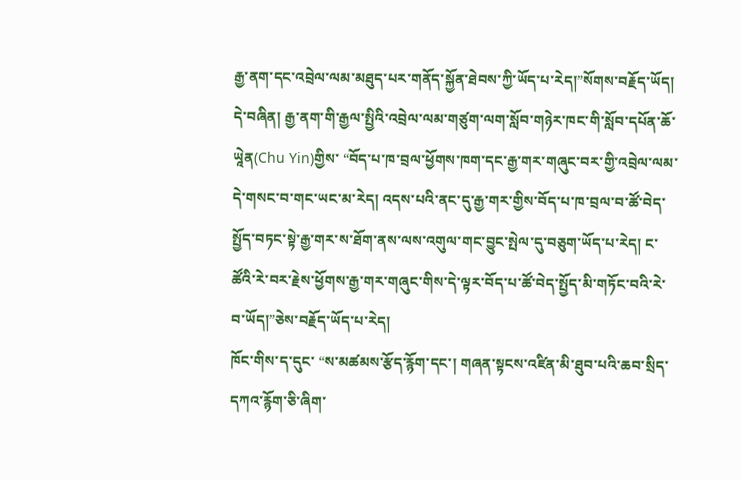རྒྱ་ནག་དང་འབྲེལ་ལམ་མཐུད་པར་གནོད་སྐྱོན་ཐེབས་ཀྱི་ཡོད་པ་རེད།”སོགས་བརྗོད་ཡོད།
དེ་བཞིན། རྒྱ་ནག་གི་རྒྱལ་སྤྱིའི་འབྲེལ་ལམ་གཙུག་ལག་སློབ་གཉེར་ཁང་གི་སློབ་དཔོན་ཆོ་ཡཱེན(Chu Yin)གྱིས་ “བོད་པ་ཁ་བྲལ་ཕྱོགས་ཁག་དང་རྒྱ་གར་གཞུང་བར་གྱི་འབྲེལ་ལམ་དེ་གསང་བ་གང་ཡང་མ་རེད། འདས་པའི་ནང་དུ་རྒྱ་གར་གྱིས་བོད་པ་ཁ་བྲལ་བ་ཚོ་བེད་སྤྱོད་བཏང་སྟེ་རྒྱ་གར་ས་ཐོག་ནས་ལས་འགུལ་གང་བྱུང་སྤེལ་དུ་བཅུག་ཡོད་པ་རེད། ང་ཚོའི་རེ་བར་རྗེས་ཕྱོགས་རྒྱ་གར་གཞུང་གིས་དེ་ལྟར་བོད་པ་ཚོ་བེད་སྤྱོད་མི་གཏོང་བའི་རེ་བ་ཡོད།”ཅེས་བརྗོད་ཡོད་པ་རེད།
ཁོང་གིས་ད་དུང་ “ས་མཚམས་རྩོད་རྙོག་དང་། གཞན་སྟངས་འཛིན་མི་ཐུབ་པའི་ཆབ་སྲིད་དཀའ་རྙོག་ཅི་ཞིག་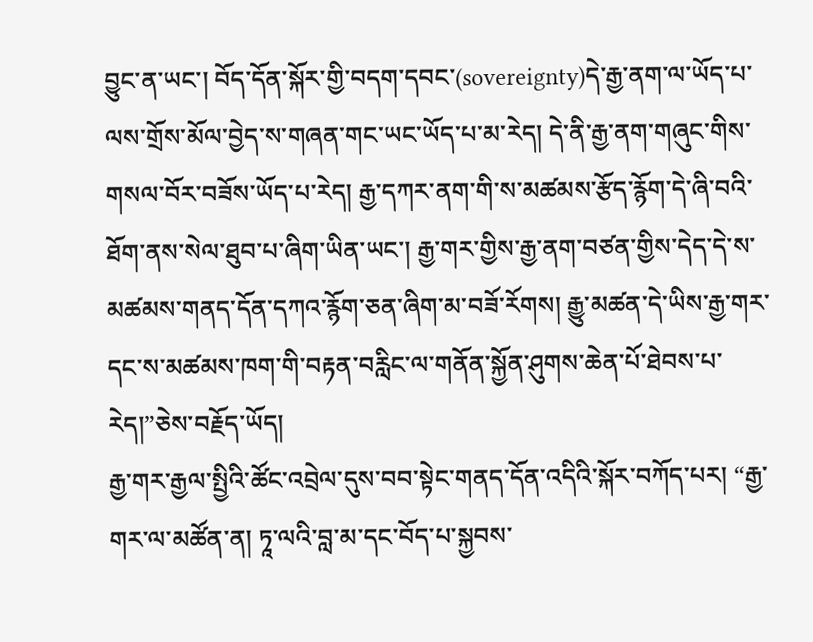བྱུང་ན་ཡང་། བོད་དོན་སྐོར་གྱི་བདག་དབང་(sovereignty)དེ་རྒྱ་ནག་ལ་ཡོད་པ་ལས་གྲོས་མོལ་བྱེད་ས་གཞན་གང་ཡང་ཡོད་པ་མ་རེད། དེ་ནི་རྒྱ་ནག་གཞུང་གིས་གསལ་བོར་བཟོས་ཡོད་པ་རེད། རྒྱ་དཀར་ནག་གི་ས་མཚམས་རྩོད་རྙོག་དེ་ཞི་བའི་ཐོག་ནས་སེལ་ཐུབ་པ་ཞིག་ཡིན་ཡང་། རྒྱ་གར་གྱིས་རྒྱ་ནག་བཙན་གྱིས་དེད་དེ་ས་མཚམས་གནད་དོན་དཀའ་རྙོག་ཅན་ཞིག་མ་བཟོ་རོགས། རྒྱུ་མཚན་དེ་ཡིས་རྒྱ་གར་དང་ས་མཚམས་ཁག་གི་བརྟན་བརླིང་ལ་གནོན་སྐྱོན་ཤུགས་ཆེན་པོ་ཐེབས་པ་རེད།”ཅེས་བརྗོད་ཡོད།
རྒྱ་གར་རྒྱལ་སྤྱིའི་ཚོང་འབྲེལ་དུས་བབ་སྟེང་གནད་དོན་འདིའི་སྐོར་བཀོད་པར། “རྒྱ་གར་ལ་མཚོན་ན། ཏཱ་ལའི་བླ་མ་དང་བོད་པ་སྐྱབས་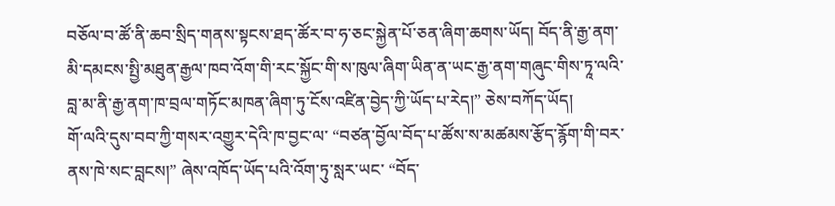བཅོལ་བ་ཚོ་ནི་ཆབ་སྲིད་གནས་སྟངས་ཐད་ཚོར་བ་ཧ་ཅང་སྐྱེན་པོ་ཅན་ཞིག་ཆགས་ཡོད། བོད་ནི་རྒྱ་ནག་མི་དམངས་སྤྱི་མཐུན་རྒྱལ་ཁབ་འོག་གི་རང་སྐྱོང་གི་ས་ཁུལ་ཞིག་ཡིན་ན་ཡང་རྒྱ་ནག་གཞུང་གིས་ཏཱ་ལའི་བླ་མ་ནི་རྒྱ་ནག་ཁ་བྲལ་གཏོང་མཁན་ཞིག་ཏུ་ངོས་འཛིན་བྱེད་ཀྱི་ཡོད་པ་རེད།” ཅེས་བཀོད་ཡོད།
གོ་ལའི་དུས་བབ་ཀྱི་གསར་འགྱུར་དེའི་ཁ་བྱང་ལ་ “བཙན་བྱོལ་བོད་པ་ཚོས་ས་མཚམས་རྩོད་རྙོག་གི་བར་ནས་ཁེ་སང་བླངས།” ཞེས་འཁོད་ཡོད་པའི་འོག་ཏུ་སླར་ཡང་ “བོད་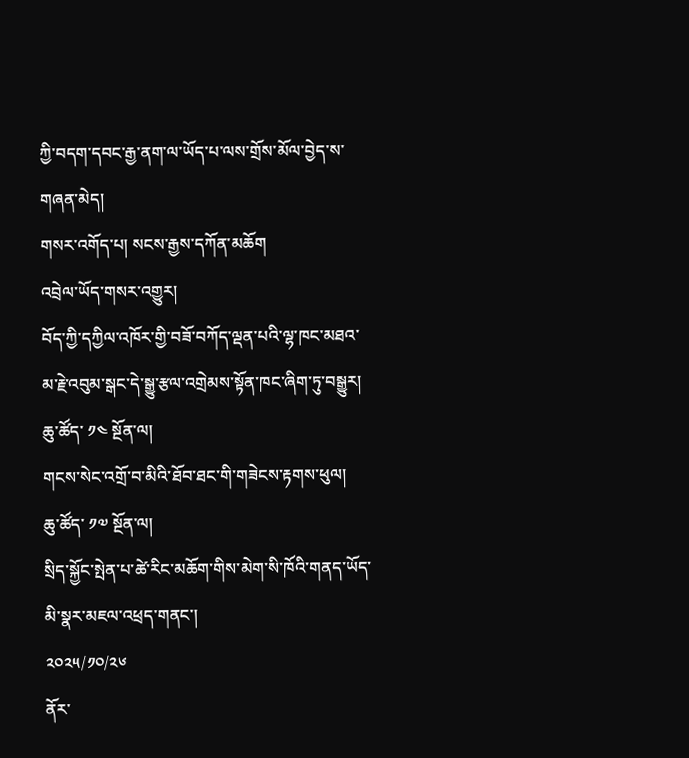ཀྱི་བདག་དབང་རྒྱ་ནག་ལ་ཡོད་པ་ལས་གྲོས་མོལ་བྱེད་ས་གཞན་མེད།
གསར་འགོད་པ། སངས་རྒྱས་དཀོན་མཆོག
འབྲེལ་ཡོད་གསར་འགྱུར།
བོད་ཀྱི་དཀྱིལ་འཁོར་གྱི་བཟོ་བཀོད་ལྡན་པའི་ལྷ་ཁང་མཐའ་མ་རྗེ་འབུམ་སྒང་དེ་སྒྱུ་རྩལ་འགྲེམས་སྟོན་ཁང་ཞིག་ཏུ་བསྒྱུར།
ཆུ་ཚོད་ ༡༤ སྔོན་ལ།
གངས་སེང་འགྲོ་བ་མིའི་ཐོབ་ཐང་གི་གཟེངས་རྟགས་ཕུལ།
ཆུ་ཚོད་ ༡༧ སྔོན་ལ།
སྲིད་སྐྱོང་སྤེན་པ་ཚེ་རིང་མཆོག་གིས་མེག་སི་ཁོའི་གནད་ཡོད་མི་སྣར་མཇལ་འཕྲད་གནང་།
༢༠༢༥/༡༠/༢༦
ནོར་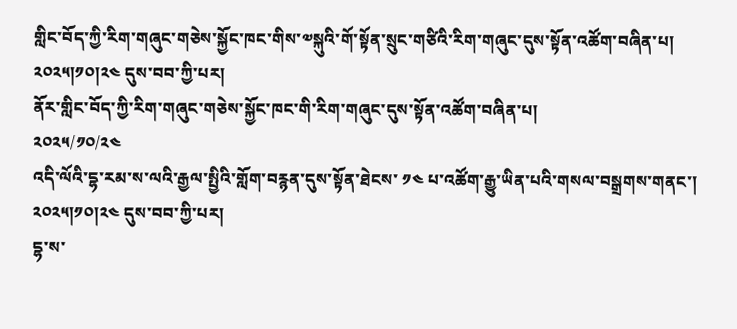གླིང་བོད་ཀྱི་རིག་གཞུང་གཅེས་སྐྱོང་ཁང་གིས་༧སྐུའི་གོ་སྟོན་སྲུང་གཙིའི་རིག་གཞུང་དུས་སྟོན་འཚོག་བཞིན་པ། ༢༠༢༥།༡༠།༢༤ དུས་བབ་ཀྱི་པར།
ནོར་གླིང་བོད་ཀྱི་རིག་གཞུང་གཅེས་སྐྱོང་ཁང་གི་རིག་གཞུང་དུས་སྟོན་འཚོག་བཞིན་པ།
༢༠༢༥/༡༠/༢༤
འདི་ལོའི་དྷ་རམ་ས་ལའི་རྒྱལ་སྤྱིའི་གློག་བརྙན་དུས་སྟོན་ཐེངས་ ༡༤ པ་འཚོག་རྒྱུ་ཡིན་པའི་གསལ་བསྒྲགས་གནང་། ༢༠༢༥།༡༠།༢༤ དུས་བབ་ཀྱི་པར།
དྷ་ས་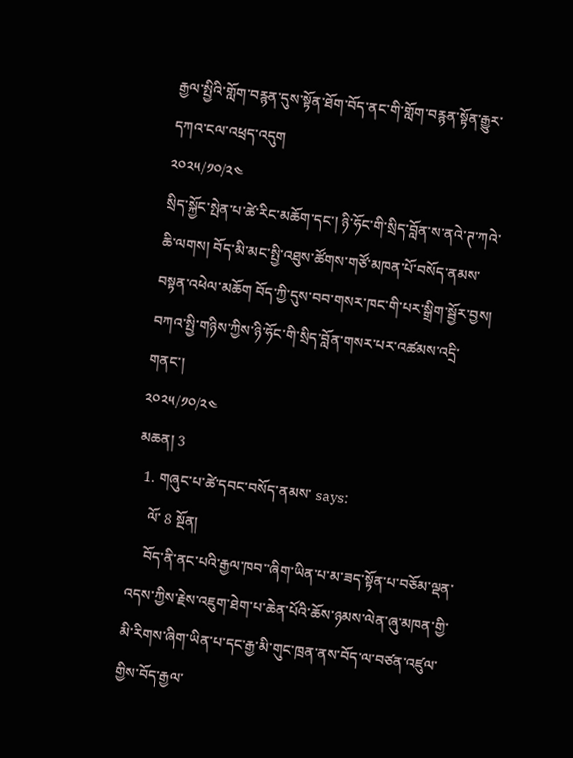རྒྱལ་སྤྱིའི་གློག་བརྙན་དུས་སྟོན་ཐོག་བོད་ནང་གི་གློག་བརྙན་སྟོན་རྒྱུར་དཀའ་ངལ་འཕྲད་འདུག
༢༠༢༥/༡༠/༢༤
སྲིད་སྐྱོང་སྤེན་པ་ཚེ་རིང་མཆོག་དང་། ཉི་ཧོང་གི་སྲིད་བློན་ས་ནའེ་ཊ་ཀའེ་ཆི་ལགས། བོད་མི་མང་སྤྱི་འཐུས་ཚོགས་གཙོ་མཁན་པོ་བསོད་ནམས་བསྟན་འཕེལ་མཆོག བོད་ཀྱི་དུས་བབ་གསར་ཁང་གི་པར་སྒྲིག་སྦྱོར་བྱས།
བཀའ་སྤྱི་གཉིས་ཀྱིས་ཉི་ཧོང་གི་སྲིད་བློན་གསར་པར་འཚམས་འདྲི་གནང་།
༢༠༢༥/༡༠/༢༤
མཆན། 3
  1. གཞུང་པ་ཚེ་དབང་བསོད་ནམས་ says:
    ལོ་ 8 སྔོན།
    བོད་ནི་ནང་པའི་རྒྱལ་ཁབ་་ཞིག་ཡིན་པ་མ་ཟད་སྟོན་པ་བཅོམ་ལྡན་འདས་ཀྱིས་རྗེས་འཇུག་ཐེག་པ་ཆེན་པོའི་ཆོས་ཉམས་ལེན་ཞུ་མཁན་གྱི་མི་རིགས་ཞིག་ཡིན་པ་དང་རྒྱ་མི་གུང་ཁྲན་ནས་བོད་ལ་བཙན་འཛུལ་གྱིས་བོད་རྒྱལ་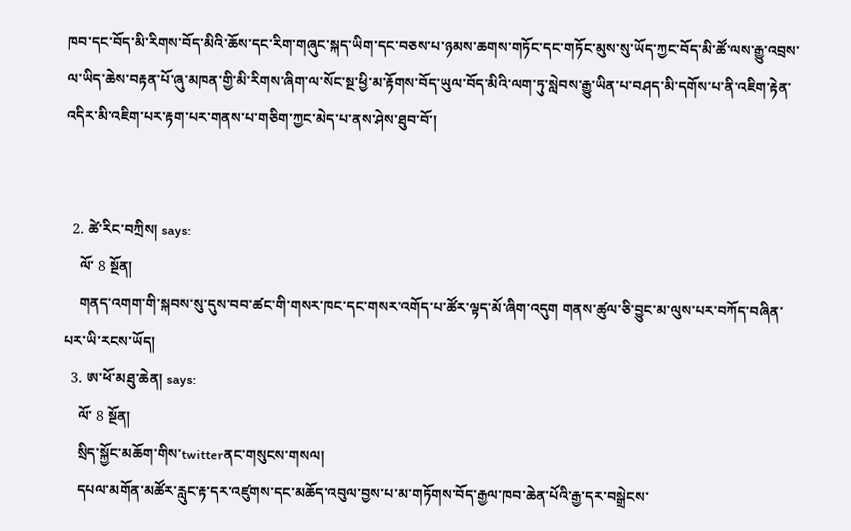ཁབ་དང་བོད་མི་རིགས་བོད་མིའི་ཆོས་དང་རིག་གཞུང་སྐད་ཡིག་དང་བཅས་པ་ཉམས་ཆགས་གཏོང་དང་གཏོང་མུས་སུ་ཡོད་ཀྱང་བོད་མི་ཚོ་ལས་རྒྱུ་འབྲས་ལ་ཡིད་ཆེས་བརྟན་པོ་ཞུ་མཁན་གྱི་མི་རིགས་ཞིག་ལ་སོང་སྔ་ཕྱི་མ་རྟོགས་བོད་ཡུལ་བོད་མིའི་ལག་ཏུ་སླེབས་རྒྱུ་ཡིན་པ་བཤད་མི་དགོས་པ་ནི་འཇིག་རྟེན་འདིར་མི་འཇིག་པར་རྟག་པར་གནས་པ་གཅིག་ཀྱང་མེད་པ་ནས་ཤེས་ཐུབ་བོ་།


  2. ཚེ་རིང་བཀྲིས། says:
    ལོ་ 8 སྔོན།
    གནད་འགག་གི་སྐབས་སུ་དུས་བབ་ཚང་གི་གསར་ཁང་དང་གསར་འགོད་པ་ཚོར་ལྟད་མོ་ཞིག་འདུག གནས་ཚུལ་ཅི་བྱུང་མ་ལུས་པར་བཀོད་བཞིན་པར་ཡི་རངས་ཡོད།
  3. ཨ་ཕོ་མཐུ་ཆེན། says:
    ལོ་ 8 སྔོན།
    སྲིད་སྐྱོང་མཆོག་གིས་twitterནང་གསུངས་གསལ།
    དཔལ་མགོན་མཚོར་རླུང་རྟ་དར་འཛུགས་དང་མཆོད་འབུལ་བྱས་པ་མ་གཏོགས་བོད་རྒྱལ་ཁབ་ཆེན་པོའི་རྒྱ་དར་བསྒྲེངས་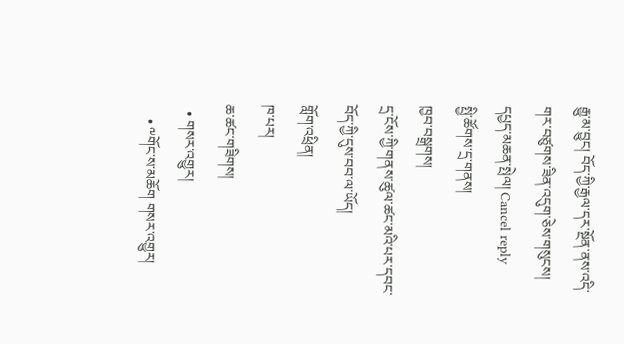རྒྱུ་མ་བྱུང། བོད་ཀྱི་རྒྱལ་དར་སྔོན་ནས་འདི་གར་བཙུགས་ཟིན་འདུག་ཅེས་གསུངས།
དཔྱད་མཆན་སྤེལ། Cancel reply
སྤྱི་ཚོགས་དྲ་གནས།
ཁྱབ་བསྒྲགས།
དྲ་ངོས་ཀྱི་གནས་ཚུལ་ཚང་མའི་པར་དབང་བོད་ཀྱི་དུས་བབ་ལ་ཡོད།
གློག་འཕྲིན།
ཁ་པར།
ཆ་ཚང་གཟིགས།
  • གསར་འགྱུར།
    • ༸གོང་ས་མཆོག གསར་འགྱུར།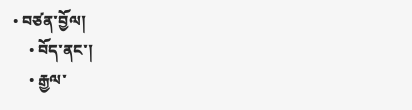• བཙན་བྱོལ།
    • བོད་ནང་།
    • རྒྱལ་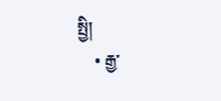སྤྱི།
    • རྒྱ་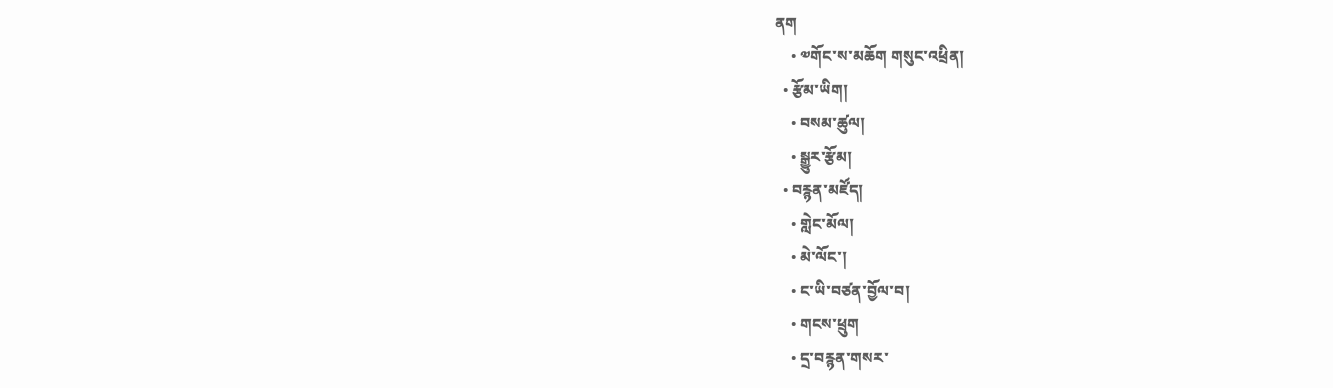ནག
    • ༧གོང་ས་མཆོག གསུང་འཕྲིན།
  • རྩོམ་ཡིག།
    • བསམ་ཚུལ།
    • སྒྱུར་རྩོམ།
  • བརྙན་མཛོད།
    • གླེང་མོལ།
    • མེ་ལོང་།
    • ང་ཡི་བཙན་བྱོལ་བ།
    • གངས་ཕྲུག
    • དྲ་བརྙན་གསར་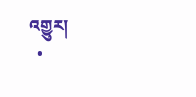འགྱུར།
  •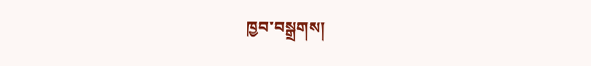ཁྱབ་བསྒྲགས།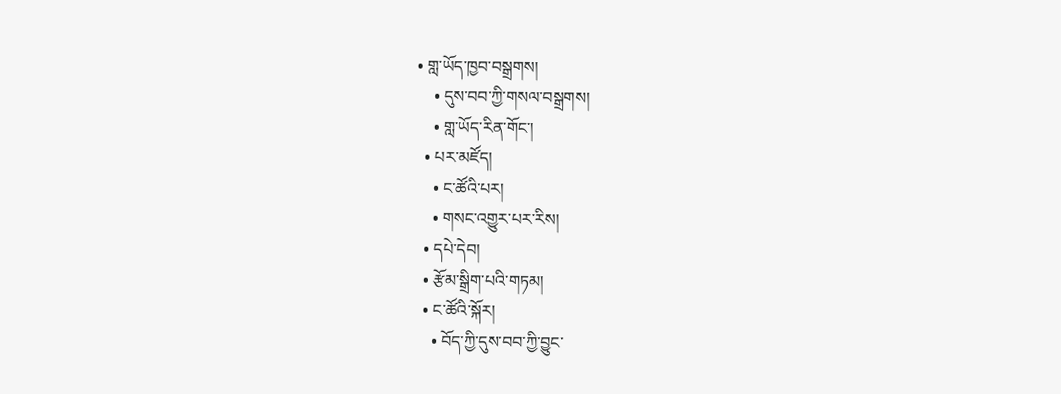• གླ་ཡོད་ཁྱབ་བསྒྲགས།
    • དུས་བབ་ཀྱི་གསལ་བསྒྲགས།
    • གླ་ཡོད་རིན་གོང་།
  • པར་མཛོད།
    • ང་ཚོའི་པར།
    • གསང་འགྱུར་པར་རིས།
  • དཔེ་དེབ།
  • རྩོམ་སྒྲིག་པའི་གཏམ།
  • ང་ཚོའི་སྐོར།
    • བོད་ཀྱི་དུས་བབ་ཀྱི་བྱུང་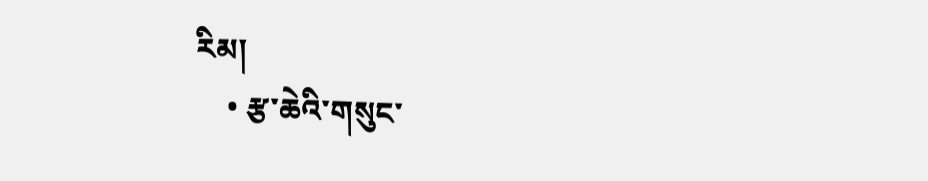རིམ།
    • རྩ་ཆེའི་གསུང་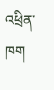འཕྲིན་ཁག